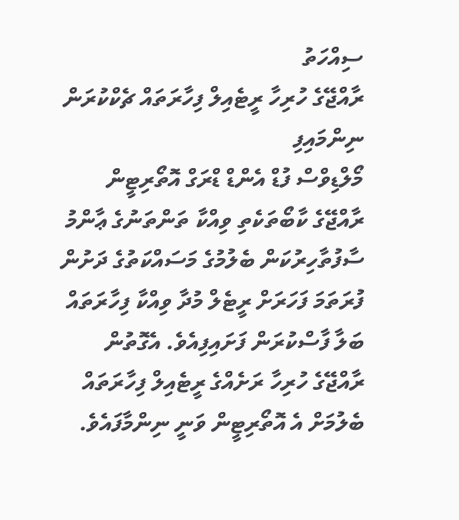ސިއްހަތު
ރާއްޖޭގެ ހުރިހާ ރީޓެއިލް ފިހާރަތައް ޗެކްކުރަން ނިންމައިފި
މޯލްޑިވްސް ފުޑް އެންޑް ޑްރަގް އޮތޯރިޓީން ރާއްޖޭގެ ކާބޯތަކެތި ވިއްކާ ތަންތަނުގެ ޢާންމު ސާފުތާހިރުކަން ބެލުމުގެ މަސައްކަތުގެ ދަށުން ފުރަތަމަ ފަހަރަށް ރީޓެލް މުދާ ވިއްކާ ފިހާރަތައް ބަލާ ފާސްކުރަން ފަށައިފިއެވެ. އެގޮތުން ރާއްޖޭގެ ހުރިހާ ރަށެއްގެ ރީޓެއިލް ފިހާރަތައް ބެލުމަށް އެ އޮތޯރިޓީން ވަނީ ނިންމާފައެވެ.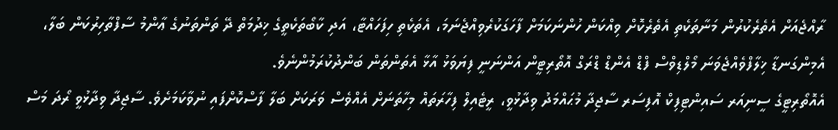ރާއްޖެއަށް އެތެރެކުރުން މަނާތަކެތި އެތެރެކޮށް ވިއްކަން ހުންނަކަމަށް ފާހަގަކުރެވިއްޖެނަމަ، އެތަކެތި ހިފަހައްޓާ، އަދި ކާބޯތަކެތީގެ ޚިދުމަތް ދޭ ތަންތަނުގެ ޢާންމު ސާފްތާހިރުކަން ބަލާ، އެމިންގަނޑާ ޚިލާފްވެއްޖެވަނަ މޯލްޑިވްސް ފްޑް އެންޑް ޑްރަގް އޮތޯރިޓީން އަންނަނީ ފިޔަވަޅު އާޅާ އެތަންތަން ބަންދުކުރަމުންނެވެ.
އެއޮތޯރިޓީގެ ސީނިއަރ ސައިންޓިފިކް އޮފިސަރ ސާޖިދާ މުޙައްމަދު ވިދާޅުވީ، ރީޓެއިލް ފިހާރަތައް މިހާތަނަށް އެއްވެސް ވަރަކަށް ބަލާ ފާސްކޮށްފައި ނުވާކަމަށެވެ. ސާޖިދާ ވިދާޅުވީ ރޯދަ މަސް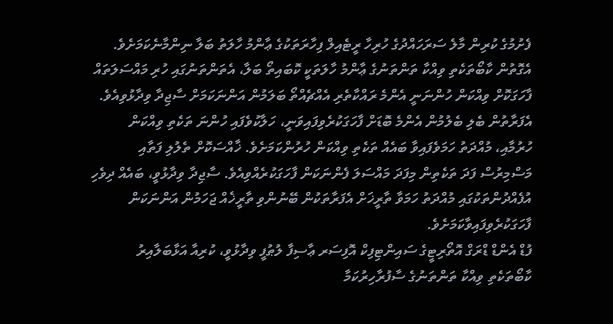ފެށުމުގެ ކުރިން މާލެ ސަރަހައްދުގެ ހުރިހާ ރީޓެއިލް ފިހާރަތަކުގެ ޢާންމު ހާލަތު ބަލާ ނިންމާނެކަމަށެވެ. އެގޮތުން ކާބޯތަކެތި ވިއްކާ ތަންތަނުގެ ޢާންމު ހާލަތަކީ ކޮބައިތޯ ބަލާ، އެތަންތަނުގައި ހުރި މައްސަލަތައް ފާހަގަކޮށް ވިއްކަން ހުންނަނީ އެންމެ ރައްކާތެރި އެއްޗެއްތޯ ބަލަމުން އަންނަކަމަށް ސާޖިދާ ވިދާޅުވިއެވެ.
އެފަރާތުން ބެލި ބެލުމުން އެންމެ ބޮޑަށް ފާހަގަކުރެވިފައިވަނީ، ހަލާކުވެފައި ހުންނަ ތަކެތި ވިއްކަން ހުރުމާއި، މުއްދަތު ހަމަވެފައިވާ ބައެއް ތަކެތި ވިއްކަން ހުރުންކަމަށެވެ. ޚާއްސަކޮށް ތެލުލި ފަތާއި މަސްމިރުސް ފަދަ ތަކެތިން މިފަދަ މައްސަލަ ފެންނަކަން ފާހަގަކުރެއްވިއެވެ. ސާޖިދާ ވިދާޅުވީ، ބައެއް ދިވެހި އުފެއްދުންތަކުގައި މުއްދަތު ހަމަވާ ތާރީޚަށް އެފަރާތަކުން ބޭނުންވި ތާރީޚެއް ޖަހަމުން އަންނަކަން ފާހަގަކުރެވިފައިވާކަމަށެވެ.
ފުޑް އެންޑް ޑްރަގް އޮތޯރިޓީގެ ސައިންޓިފިކް އޮފިސަރ ޢާސިފާ ލުޠުފީ ވިދާޅުވީ، ކުރިއާ އަޅާބަލާއިރު ކާބޯތަކެތި ވިއްކާ ތަންތަނުގެ ސާފުރާހިރުކަމާ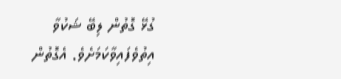ގުޅޭ ގޮތުން ލިބޭ ޝަކުވާ އިތުވެފައިވާކަމަށެވެ. އެގޮތުން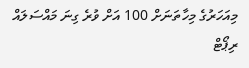މިއަހަރުގެ މިހާތަނަށް 100 އަށް ވުރެ ގިނަ މައްސަލައް ރިޕޯޓް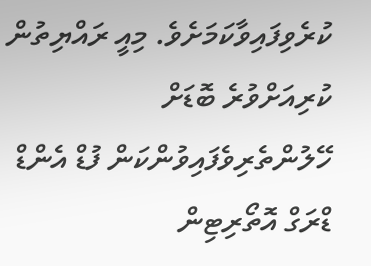ކުރެވިފައިވާކަމަށެވެ. މިއީ ރައްޔިތުން ކުރިއަށްވުރެ ބޮޑަށް ހޭލުންތެރިވެފައިވުންކަން ފުޑް އެންޑް ޑްރަގް އޮތޯރިޓިން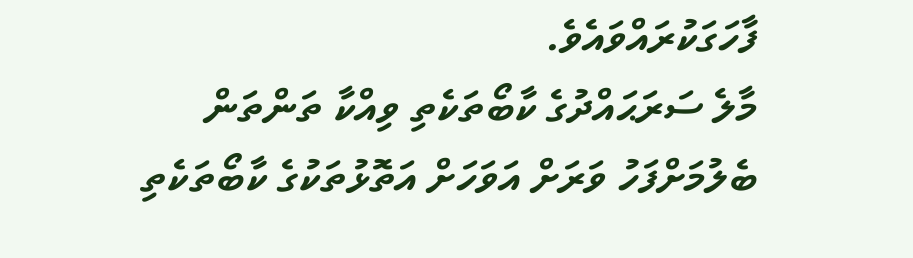ފާހަގަކުރައްވައެވެ.
މާލެ ސަރަޙައްދުގެ ކާބޯތަކެތި ވިއްކާ ތަންތަން ބެލުމަށްފަހު ވަރަށް އަވަހަށް އަތޮޅުތަކުގެ ކާބޯތަކެތި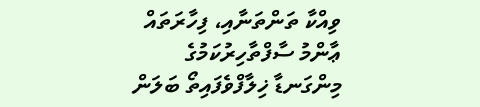ވިއްކާ ތަންތަނާއި، ފިހާރަތައް ޢާންމު ސާފްތާހިރުކަމުގެ މިންގަނޑާ ޚިލާފްވެފައިތޯ ބަލަން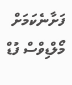ފަށާނެކަމަށް މޯލްޑިވްސް ފުޑް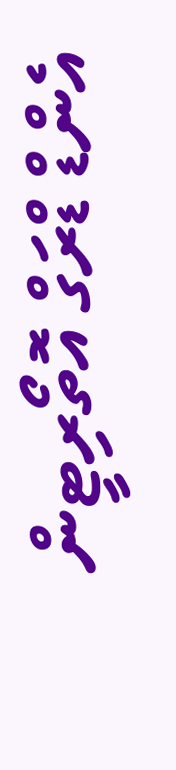އެންޑް ޑްރަގް އޮތޯރިޓީން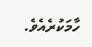ހާމަކުރެއެވެ.